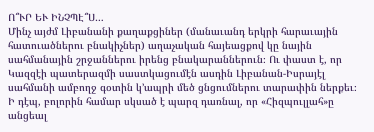Ո՞ՒՐ ԵՒ ԻՆՉՊԷ՞Ս…
Մինչ այժմ Լիբանանի քաղաքցիներ (մանաւանդ երկրի հարաւային հատուածներու բնակիչներ) աղաչական հայեացքով կը նային սահմանային շրջաններու իրենց բնակարաններուն։ Ու փաստ է, որ Կազզէի պատերազմի սաստկացումէն ասդին Լիբանան-Իսրայէլ սահմանի ամբողջ գօտին կ՚ապրի մեծ ցնցումներու տարափին ներքեւ։
Ի դէպ, բոլորին համար սկսած է պարզ դառնալ, որ «Հիզպուլլահ»ը անցեալ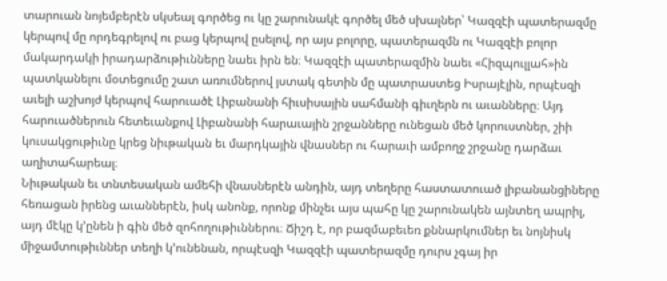տարուան նոյեմբերէն սկսեալ գործեց ու կը շարունակէ գործել մեծ սխալներ՝ Կազզէի պատերազմը կերպով մը որդեգրելով ու բաց կերպով ըսելով, որ այս բոլորը, պատերազմն ու Կազզէի բոլոր մակարդակի իրադարձութիւնները նաեւ իրն են։ Կազզէի պատերազմին նաեւ «Հիզպուլլահ»ին պատկանելու մօտեցումը շատ առումներով յստակ գետին մը պատրաստեց Իսրայէլին, որպէսզի աւելի աշխոյժ կերպով հարուածէ Լիբանանի հիւսիսային սահմանի գիւղերն ու աւանները։ Այդ հարուածներուն հետեւանքով Լիբանանի հարաւային շրջանները ունեցան մեծ կորուստներ, շիի կուսակցութիւնը կրեց նիւթական եւ մարդկային վնասներ ու հարաւի ամբողջ շրջանը դարձաւ աղիտահարեալ։
Նիւթական եւ տնտեսական ամեհի վնասներէն անդին, այդ տեղերը հաստատուած լիբանանցիները հեռացան իրենց աւաններէն, իսկ անոնք, որոնք մինչեւ այս պահը կը շարունակեն այնտեղ ապրիլ, այդ մէկը կ՚ընեն ի գին մեծ զոհողութիւններու։ Ճիշդ է, որ բազմաբեւեռ քննարկումներ եւ նոյնիսկ միջամտութիւններ տեղի կ՚ունենան, որպէսզի Կազզէի պատերազմը դուրս չգայ իր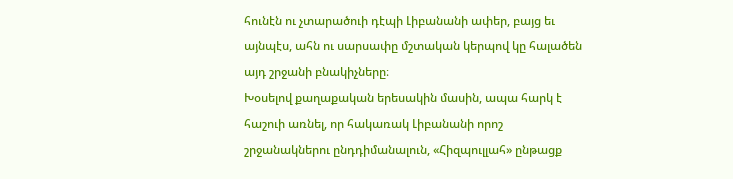հունէն ու չտարածուի դէպի Լիբանանի ափեր, բայց եւ այնպէս, ահն ու սարսափը մշտական կերպով կը հալածեն այդ շրջանի բնակիչները։
Խօսելով քաղաքական երեսակին մասին, ապա հարկ է հաշուի առնել, որ հակառակ Լիբանանի որոշ շրջանակներու ընդդիմանալուն, «Հիզպուլլահ» ընթացք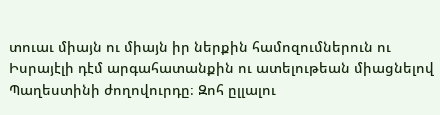տուաւ միայն ու միայն իր ներքին համոզումներուն ու Իսրայէլի դէմ արգահատանքին ու ատելութեան միացնելով Պաղեստինի ժողովուրդը։ Զոհ ըլլալու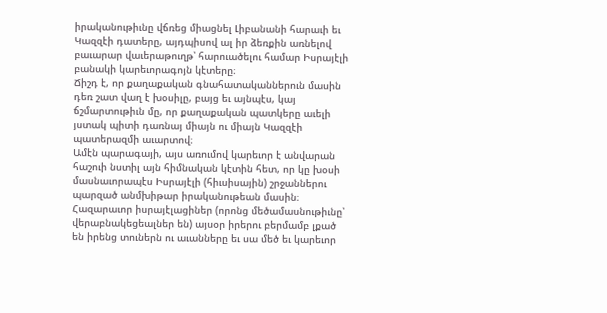իրականութիւնը վճռեց միացնել Լիբանանի հարաւի եւ Կազզէի դատերը, այդպիսով ալ իր ձեռքին առնելով բաւարար վաւերաթուղթ՝ հարուածելու համար Իսրայէլի բանակի կարեւորագոյն կէտերը։
Ճիշդ է, որ քաղաքական գնահատականներուն մասին դեռ շատ վաղ է խօսիլը, բայց եւ այնպէս, կայ ճշմարտութիւն մը, որ քաղաքական պատկերը աւելի յստակ պիտի դառնայ միայն ու միայն Կազզէի պատերազմի աւարտով։
Ամէն պարագայի, այս առումով կարեւոր է անվարան հաշուի նստիլ այն հիմնական կէտին հետ, որ կը խօսի մասնաւորապէս Իսրայէլի (հիւսիսային) շրջաններու պարզած անմխիթար իրականութեան մասին։
Հազարաւոր իսրայէլացիներ (որոնց մեծամասնութիւնը՝ վերաբնակեցեալներ են) այսօր իրերու բերմամբ լքած են իրենց տուներն ու աւանները եւ սա մեծ եւ կարեւոր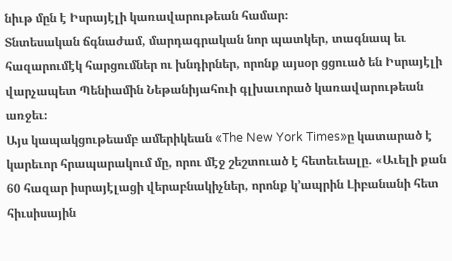նիւթ մըն է Իսրայէլի կառավարութեան համար։
Տնտեսական ճգնաժամ, մարդագրական նոր պատկեր, տագնապ եւ հազարումէկ հարցումներ ու խնդիրներ, որոնք այսօր ցցուած են Իսրայէլի վարչապետ Պենիամին Նեթանիյահուի գլխաւորած կառավարութեան առջեւ։
Այս կապակցութեամբ ամերիկեան «The New York Times»ը կատարած է կարեւոր հրապարակում մը, որու մէջ շեշտուած է հետեւեալը. «Աւելի քան 60 հազար իսրայէլացի վերաբնակիչներ, որոնք կ՚ապրին Լիբանանի հետ հիւսիսային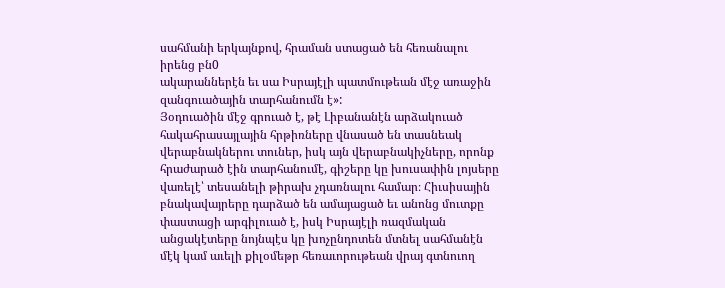սահմանի երկայնքով, հրաման ստացած են հեռանալու իրենց բն0
ակարաններէն եւ սա Իսրայէլի պատմութեան մէջ առաջին զանգուածային տարհանումն է»:
Յօդուածին մէջ գրուած է, թէ Լիբանանէն արձակուած հակահրասայլային հրթիռները վնասած են տասնեակ վերաբնակներու տուներ, իսկ այն վերաբնակիչները, որոնք հրաժարած էին տարհանումէ, գիշերը կը խուսափին լոյսերը վառելէ՝ տեսանելի թիրախ չդառնալու համար։ Հիւսիսային բնակավայրերը դարձած են ամայացած եւ անոնց մուտքը փաստացի արգիլուած է, իսկ Իսրայէլի ռազմական անցակէտերը նոյնպէս կը խոչընդոտեն մտնել սահմանէն մէկ կամ աւելի քիլօմեթր հեռաւորութեան վրայ գտնուող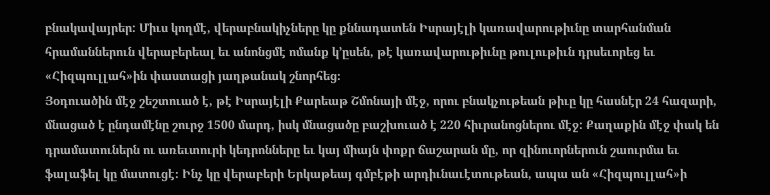բնակավայրեր: Միւս կողմէ, վերաբնակիչները կը քննադատեն Իսրայէլի կառավարութիւնը տարհանման հրամաններուն վերաբերեալ եւ անոնցմէ ոմանք կ՚ըսեն, թէ կառավարութիւնը թուլութիւն դրսեւորեց եւ «Հիզպուլլահ»ին փաստացի յաղթանակ շնորհեց։
Յօդուածին մէջ շեշտուած է, թէ Իսրայէլի Քարեաթ Շմոնայի մէջ, որու բնակչութեան թիւը կը հասնէր 24 հազարի, մնացած է ընդամէնը շուրջ 1500 մարդ, իսկ մնացածը բաշխուած է 220 հիւրանոցներու մէջ: Քաղաքին մէջ փակ են դրամատուներն ու առեւտուրի կեդրոնները եւ կայ միայն փոքր ճաշարան մը, որ զինուորներուն շաուրմա եւ ֆալաֆել կը մատուցէ։ Ինչ կը վերաբերի Երկաթեայ գմբէթի արդիւնաւէտութեան, ապա ան «Հիզպուլլահ»ի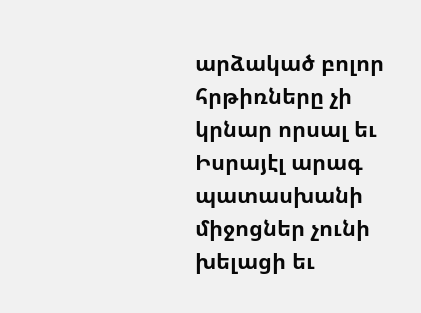արձակած բոլոր հրթիռները չի կրնար որսալ եւ Իսրայէլ արագ պատասխանի միջոցներ չունի խելացի եւ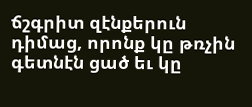ճշգրիտ զէնքերուն դիմաց, որոնք կը թռչին գետնէն ցած եւ կը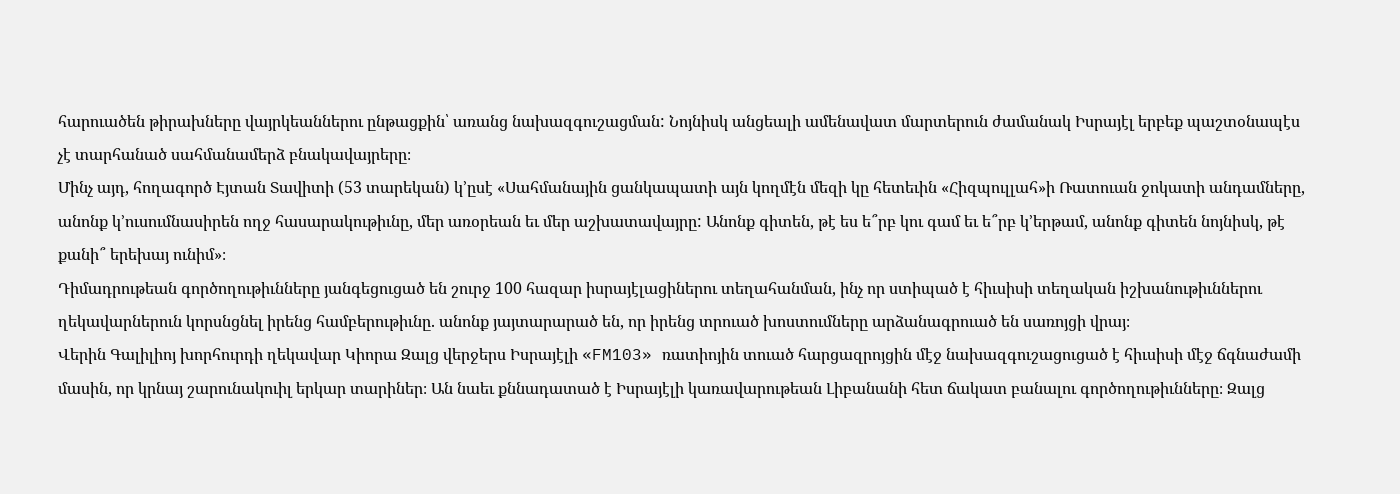հարուածեն թիրախները վայրկեաններու ընթացքին՝ առանց նախազգուշացման: Նոյնիսկ անցեալի ամենավատ մարտերուն ժամանակ Իսրայէլ երբեք պաշտօնապէս չէ տարհանած սահմանամերձ բնակավայրերը։
Մինչ այդ, հողագործ Էյտան Տավիտի (53 տարեկան) կ՚ըսէ «Սահմանային ցանկապատի այն կողմէն մեզի կը հետեւին «Հիզպուլլահ»ի Ռատուան ջոկատի անդամները, անոնք կ՚ուսումնասիրեն ողջ հասարակութիւնը, մեր առօրեան եւ մեր աշխատավայրը: Անոնք գիտեն, թէ ես ե՞րբ կու գամ եւ ե՞րբ կ՚երթամ, անոնք գիտեն նոյնիսկ, թէ քանի՞ երեխայ ունիմ»։
Դիմադրութեան գործողութիւնները յանգեցուցած են շուրջ 100 հազար իսրայէլացիներու տեղահանման, ինչ որ ստիպած է հիւսիսի տեղական իշխանութիւններու ղեկավարներուն կորսնցնել իրենց համբերութիւնը. անոնք յայտարարած են, որ իրենց տրուած խոստումները արձանագրուած են սառոյցի վրայ։
Վերին Գալիլիոյ խորհուրդի ղեկավար Կիորա Զալց վերջերս Իսրայէլի «FM103» ռատիոյին տուած հարցազրոյցին մէջ նախազգուշացուցած է հիւսիսի մէջ ճգնաժամի մասին, որ կրնայ շարունակուիլ երկար տարիներ։ Ան նաեւ քննադատած է Իսրայէլի կառավարութեան Լիբանանի հետ ճակատ բանալու գործողութիւնները։ Զալց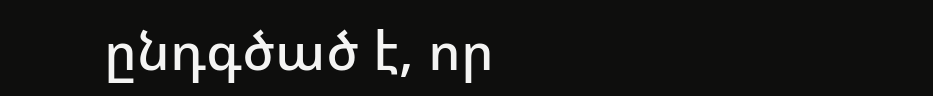ընդգծած է, որ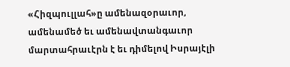«Հիզպուլլահ»ը ամենազօրաւոր, ամենամեծ եւ ամենավտանգաւոր մարտահրաւէրն է եւ դիմելով Իսրայէլի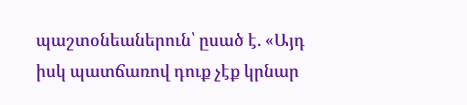պաշտօնեաներուն՝ ըսած է. «Այդ իսկ պատճառով դուք չէք կրնար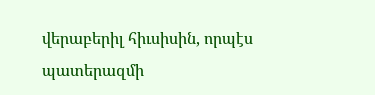վերաբերիլ հիւսիսին, որպէս պատերազմի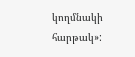կողմնակի հարթակ»: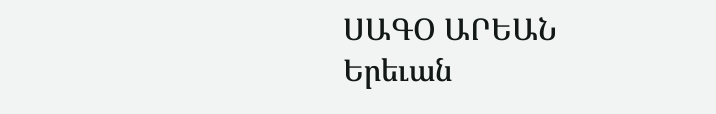ՍԱԳՕ ԱՐԵԱՆ
Երեւան